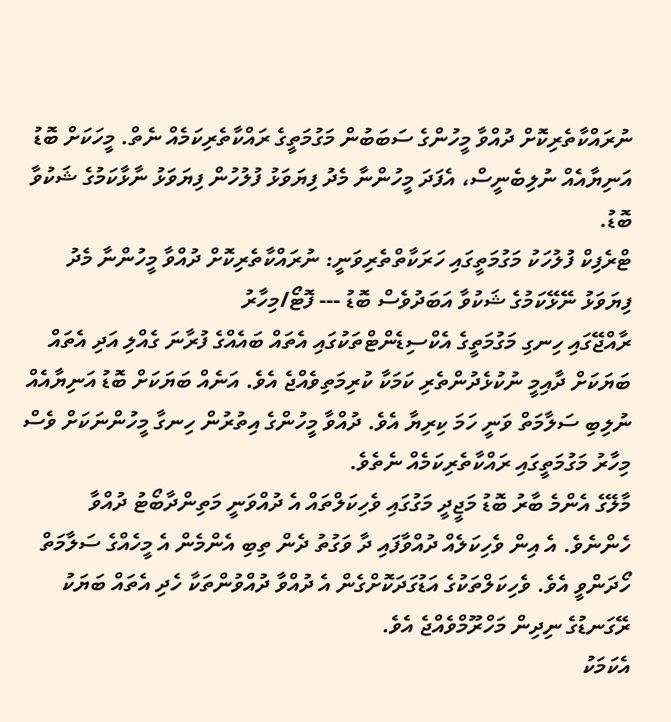ނުރައްކާތެރިކޮށް ދުއްވާ މީހުންގެ ސަބަބުން މަގުމަތީގެ ރައްކާތެރިކަމެއް ނެތް. މީހަކަށް ބޮޑު އަނިޔާއެއް ނުލިބެނީސް، އެފަދަ މީހުންނާ މެދު ފިޔަވަޅު ފުލުހުން ފިޔަވަޅު ނާޅާކަމުގެ ޝަކުވާ ބޮޑު.
ޓްރެފިކް ފުލުހަކު މަގުމަތީގައި ހަރަކާތްތެރިވަނީ: ނުރައްކާތެރިކޮށް ދުއްވާ މީހުންނާ މެދު ފިޔަވަޅު ނޭޅޭކަމުގެ ޝަކުވާ އަބަދުވެސް ބޮޑު --- ފޮޓޯ/މިހާރު
ރާއްޖޭގައި ހިނގި މަގުމަތީގެ އެކްސިޑެންޓްތަކުގައި އެތައް ބައެއްގެ ފުރާނަ ގެއްލި އަދި އެތައް ބަޔަކަށް ދާއިމީ ނުކުޅެދުންތެރި ކަމަކާ ކުރިމަތިވެއްޖެ އެވެ. އަނެއް ބަޔަކަށް ބޮޑު އަނިޔާއެއް ނުލިބި ސަލާމަތް ވަނީ ހަމަ ކިރިޔާ އެވެ. ދުއްވާ މީހުންގެ އިތުރުން ހިނގާ މީހުންނަކަށް ވެސް މިހާރު މަގުމަތީގައި ރައްކާތެރިކަމެއް ނެތެވެ.
މާލޭގެ އެންމެ ބާރު ބޮޑު މަޖީދީ މަގުގައި ވެހިކަލްތައް އެ ދުއްވަނީ މަތިންދާބޯޓު ދުއްވާ ހެންނެވެ. އެ އިން ވެހިކަލެއް ދުއްވާފައި ދާ ވަގުތު ދެން ތިބި އެންމެން އެ މީހެއްގެ ސަލާމަތް ހޯދަންވީ އެވެ. ވެހިކަލްތަކުގެ އަޑުގަދަކޮށްގެން އެ ދުއްވާ ދުއްވުންތަކާ ހެދި އެތައް ބަޔަކު ރޭގަނޑުގެ ނިދިން މަހްރޫމްވެއްޖެ އެވެ.
އެކަމަކު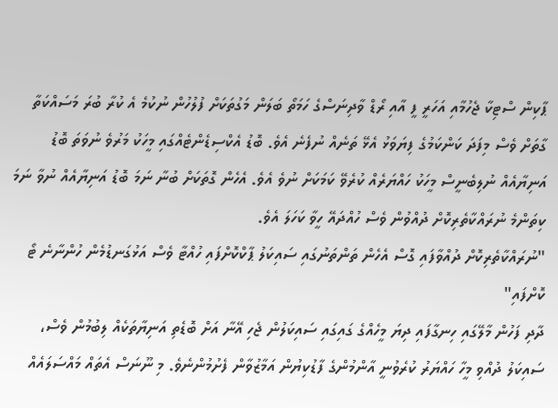ޕާކިން ސްޓިކާ ޖެހުމާއި އަހަރީ ފީ އާއި ރޯޑް ވާދިނަސްގެ ހަމަތޯ ބަލަން މަގުތަކަށް ފުލުހުން ނުކުމެ އެ ކުރާ ބުރަ މަސައްކަތާ ގާތަށް ވެސް މިފަދަ ކަންކަމުގެ ފިޔަވަޅު އެޅޭ ތަނެއް ނުފެނެ އެވެ. ބޮޑު އެކްސިޑެންޓެއްގައި މީހަކު މަރުވެ ނުވަތަ ބޮޑު އަނިޔާއެއް ނުލިބެނީސް މީހަކު ހައްޔަރެއް ކުރެވޭ ކަމަކަށް ނުވެ އެވެ. އެހެން ގޮތަކަށް ބުނާ ނަމަ ބޮޑު އަނިޔާއެއް ނުވާ ނަމަ ކިތަންމެ ނުރައްކާތެރިކޮށް ދުއްވުން ވެސް ހުއްދައޭ ހީވާ ކަހަލަ އެވެ.
"ނުރައްކާތެރިކޮށް ދުއްވާފައި ގޮސް އެހެން ތަންތަނުގައި ސައިކަލު ޕާކްކޮށްފައި ހުއްޓާ ވެސް އަޅުގަނޑުމެން ހުންނާނެ ޓޯ ކޮށްފައި"
ދާދި ފަހުން މާލޭގައި ހިނގާފައި ދިޔަ މީހެއްގެ ގައިގައި ސައިކަލުން ޖެހި އޭނާ އަށް ބޮޑެތި އަނިޔާތަކެއް ލިބުމުން ވެސް، ސައިކަލު ދުއްވި މީހާ ހައްޔަރު ކުރެވުނީ އާންމުންގެ ފާޑުކިޔުން އަމާޒުވާން ފެށުމުންނެވެ. މި ނޫނަސް އެތައް މައްސަލައެއް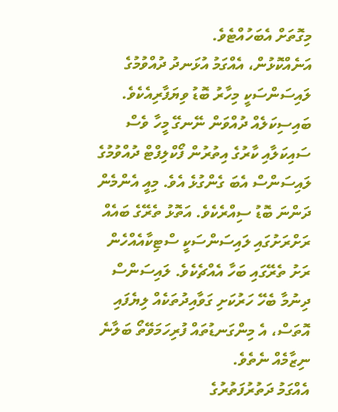މިގޮތަށް އެބަހުއްޓެވެ.
އަނެއްކޮޅުން، އެއްގަމު އުޅަނދު ދުއްވުމުގެ ލައިސަންސަކީ މިހާރު ބޮޑު ވިޔަފާރިއެކެވެ. ބައިސިކަލެއް ދުއްވަން ނޭނގޭ މީހާ ވެސް ސައިކަލާއި ކާރުގެ އިތުރުން ފޯކްލިފްޓް ދުއްވުމުގެ ލައިސަންސް އެބަ ގެންގުޅެ އެވެ. މިއީ އެންމެން ދަންނަ ބޮޑު ސިއްރެކެވެ. އަތޮޅު ތެރޭގެ ބައެއް ރަށްރަށުގައި ލައިސަންސަކީ ސްޓިކާއެއްހެން ރަށު ތެރޭގައި ބަހާ އެއްޗެކެވެ. ލައިސަންސް ދިނުމާ ބެހޭ ހަރުކަށި ގަވާއިދުތަކެއް ލިޔެފައި އޮތަސް، އެ މިންގަނޑުތައް ފުރިހަމަވޭތޯ ބަލާނެ ނިޒާމެއް ނެތެވެ.
އެއްގަމު ދަތުރުފަތުރުގެ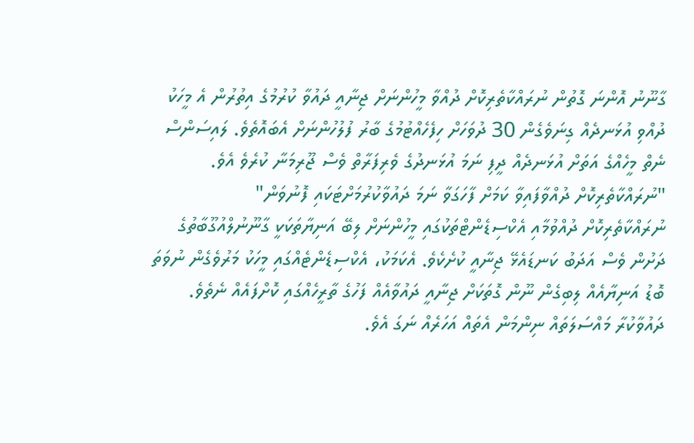ގާނޫނު އޮންނަ ގޮތުން ނުރައްކާތެރިކޮށް ދުއްވާ މީހުންނަށް ޖިނާއީ ދައުވާ ކުރުމުގެ އިތުރުން އެ މީހަކު ދުއްވި އުޅަނދެއް ގިނަވެގެން 30 ދުވަހަށް ހިފެހެއްޓުމުގެ ބާރު ފުލުހުންނަށް އެބައޮތެވެ. ލައިސަންސް ނެތް މީހެއްގެ އަތަށް އުޅަނދެއް ދީފި ނަމަ އުޅަނދުގެ ވެރިފަރާތް ވެސް ޖޫރިމަނާ ކުރެވެ އެވެ.
"ނުރައްކާތެރިކޮށް ދުއްވާފައިވާ ކަމަށް ފާހަގަވާ ނަމަ ދައުވާކުރުމަށްޓަކައި ފޮނުވަން"
ނުރައްކާތެރިކޮށް ދުއްވުމާއި އެކްސިޑެންޓްތަކުގައި މީހުންނަށް ލިބޭ އަނިޔާތަކަކީ ގާނޫނުލްއުގޫބާތުގެ ދަށުން ވެސް އަދަބު ކަނޑައެޅޭ ޖިނާއީ ކުށެކެވެ. އެކަމަކު، އެކްސިޑެންޓެއްގައި މީހަކު މަރުވެގެން ނުވަތަ ބޮޑު އަނިޔާއެއް ލިބިގެން ނޫން ގޮތަކަށް ޖިނާއީ ދައުވާއެއް ފަހުގެ ތާރީހެއްގައި ކޮށްފައެއް ނެތެވެ. ދައުވާކުރާ މައްސަލަތައް ނިންމަން އެތައް އަހަރެއް ނަގަ އެވެ.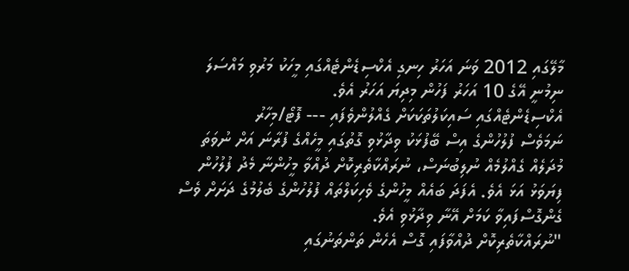މާލޭގައި 2012 ވަނަ އަހަރު ހިނގި އެކްސިޑެންޓެއްގައި މީހަކު މަރުވި މައްސަލަ ނިމުނީ އޭގެ 10 އަހަރު ފަހުން މިދިޔަ އަހަރު އެވެ.
އެކްސިޑެންޓެއްގައި ސައިކަލުތަކަކަށް ގެއްލުންވެފައި --- ފޮޓޯ/މިހާރު
ނަމަވެސް ފުލުހުންގެ އިސް ބޭފުޅަކު ވިދާޅުވި ގޮތުގައި މީހެއްގެ ފުރާނަ އަށް ނުވަތަ މުދަލެއް ގެއްލުމެއް ނުލިބުނަސް، ނުރައްކާތެރިކޮށް ދުއްވާ މީހުންނާ މެދު ފުލުހުން ފިޔަވަޅު އަޅަ އެވެ. އެފަދަ ބައެއް މީހުންގެ ވެހިކަލްތައް ފުލުހުންގެ ބެލުމުގެ ދަށަށް ވެސް ގެންގޮސްފައިވާ ކަމަށް އޭނާ ވިދާޅުވި އެވެ.
"ނުރައްކާތެރިކޮށް ދުއްވާފައި ގޮސް އެހެން ތަންތަނުގައި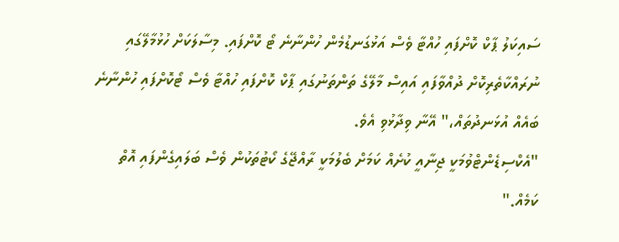ސައިކަލު ޕާކް ކޮށްފައި ހުއްޓާ ވެސް އަޅުގަނޑުމެން ހުންނާނެ ޓޯ ކޮށްފައި. މިސާލަކަށް ހުޅުމާލޭގައި ނުރައްކާތެރިކޮށް ދުއްވާފައި އައިސް މާލޭގެ ތަންތަނުގައި ޕާކް ކޮށްފައި ހުއްޓާ ވެސް ޓޯކޮށްފައި ހުންނާނެ ބައެއް އުޅަނދުތައް،" އޭނާ ވިދާޅުވި އެވެ.
"އެކްސިޑެންޓްވުމަކީ ޖިނާއީ ކުށެއް ކަމަށް ބެލުމަކީ ރާއްޖޭގެ ކޯޓުތަކުން ވެސް ބަލައިގެންފައި އޮތް ކަމެއް."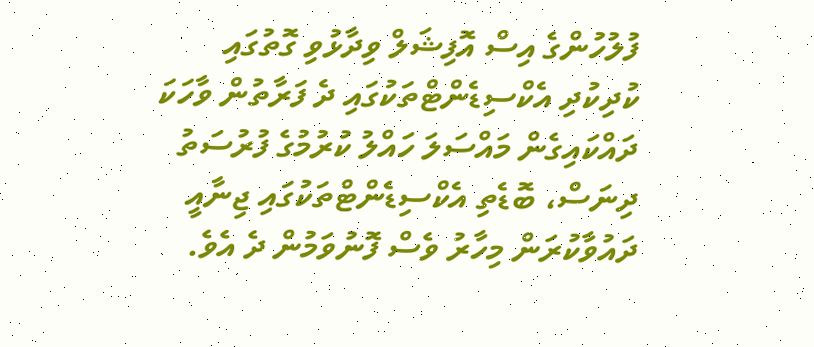ފުލުހުންގެ އިސް އޮފިޝަލް ވިދާޅުވި ގޮތުގައި ކުދިކުދި އެކްސިޑެންޓްތަކުގައި ދެ ފަރާތުން ވާހަކަ ދައްކައިގެން މައްސަލަ ހައްލު ކުރުމުގެ ފުރުސަތު ދިނަސް، ބޮޑެތި އެކްސިޑެންޓްތަކުގައި ޖިނާއީ ދައުވާކުރަން މިހާރު ވެސް ފޮނުވަމުން ދެ އެވެ.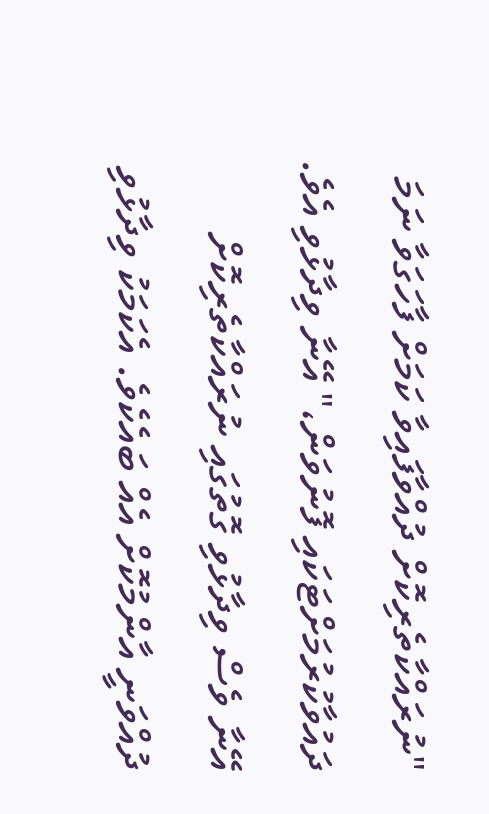"ނުރައްކާތެރިކޮށް ދުއްވާފައިވާ ކަމަށް ފާހަގަވާ ނަމަ ދައުވާކުރުމަށްޓަކައި ފޮނުވަން،" އޭނާ ވިދާޅުވި އެވެ.
އޭނާ ވެސް ވިދާޅުވި ގޮތުގައި ނުރައްކާތެރިކޮށް ދުއްވަނީ އާންމުކޮށް އެއް ބައެކެވެ. އެކަމަކު ވިދާޅުވި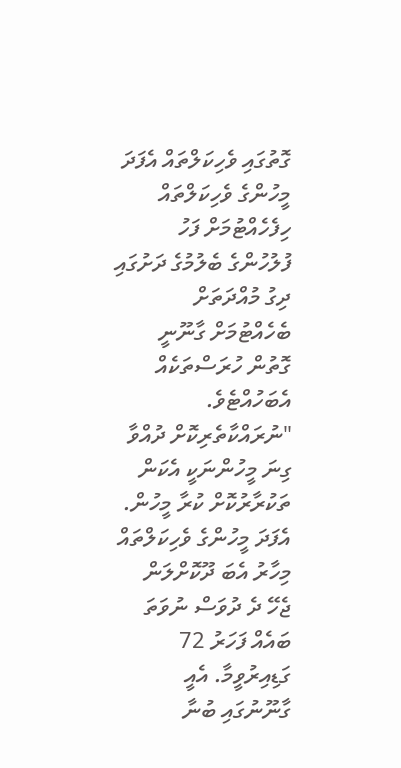ގޮތުގައި ވެހިކަލްތައް އެފަދަ މީހުންގެ ވެހިކަލްތައް ހިފެހެއްޓުމަށް ފަހު ފުލުހުންގެ ބެލުމުގެ ދަށުގައި ދިގު މުއްދަތަށް ބެހެއްޓުމަށް ގާނޫނީ ގޮތުން ހުރަސްތަކެއް އެބަހުއްޓެވެ.
"ނުރައްކާތެރިކޮށް ދުއްވާ ގިނަ މީހުންނަކީ އެކަން ތަކުރާރުކޮށް ކުރާ މީހުން. އެފަދަ މީހުންގެ ވެހިކަލްތައް މިހާރު އެބަ ދޫކޮށްލަން ޖެހޭ ދެ ދުވަސް ނުވަތަ ބައެއް ފަހަރު 72 ގަޑިއިރުވީމާ. އެއީ ގާނޫނުގައި ބުނާ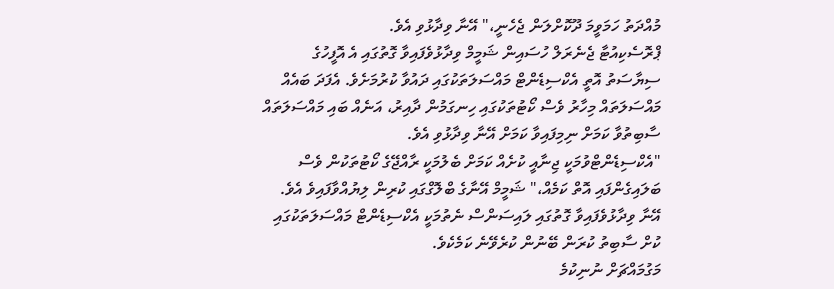މުއްދަތު ހަމަވީމަ ދޫކޮށްލަން ޖެހެނީ،" އޭނާ ވިދާޅުވި އެވެ.
ޕްރޮސެކިއުޓާ ޖެނެރަލް ހުސައިން ޝަމީމް ވިދާޅުވެފައިވާ ގޮތުގައި އެ އޮފީހުގެ ސިޔާސަތު އޮތީ އެކްސިޑެންޓް މައްސަލަތަކުގައި ދައުވާ ކުރުމަށެވެ. އެފަދަ ބައެއް މައްސަލަތައް މިހާރު ވެސް ކޯޓުތަކުގައި ހިނގަމުން ދާއިރު، އަނެއް ބައި މައްސަލަތައް ސާބިތުވާ ކަމަށް ނިމިފައިވާ ކަމަށް އޭނާ ވިދާޅުވި އެވެ.
"އެކްސިޑެންޓްވުމަކީ ޖިނާއީ ކުށެއް ކަމަށް ބެލުމަކީ ރާއްޖޭގެ ކޯޓުތަކުން ވެސް ބަލައިގެންފައި އޮތް ކަމެއް،" ޝަމީމް އޭނާގެ ބްލޮގްގައި ކުރިން ލިޔުއްވާފައިވެ އެވެ.
އޭނާ ވިދާޅުވެފައިވާ ގޮތުގައި ލައިސަންސް ނެތުމަކީ އެކްސިޑެންޓް މައްސަލަތަކުގައި ކުށް ސާބިތު ކުރަން ބޭނުން ކުރެވޭނެ ކަމެކެވެ.
މަގުމައްޗަށް ނުނިކުމެ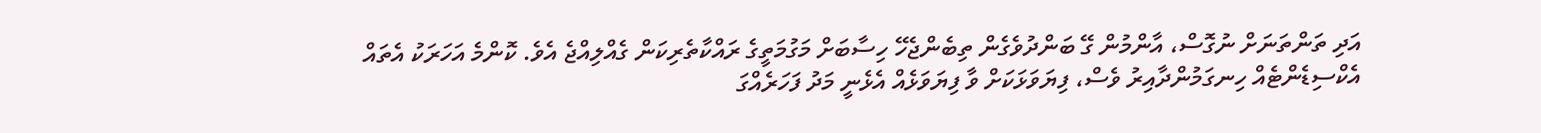އަދި ތަންތަނަށް ނުގޮސް، އާންމުން ގޭ ބަންދުވެގެން ތިބެންޖެހޭ ހިސާބަށް މަގުމަތީގެ ރައްކާތެރިކަން ގެއްލިއްޖެ އެވެ. ކޮންމެ އަހަރަކު އެތައް އެކްސިޑެންޓެއް ހިނގަމުންދާއިރު ވެސް، ފިޔަވަޅަކަށް ވާ ފިޔަވަޅެއް އެޅެނީ މަދު ފަހަރެއްގަ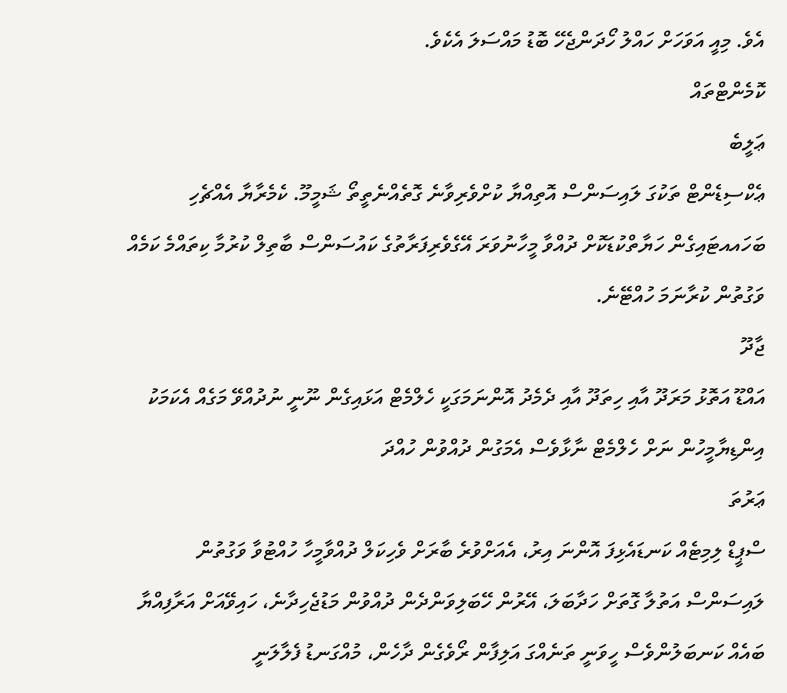އެވެ. މިއީ އަވަހަށް ހައްލު ހޯދަންޖެހޭ ބޮޑު މައްސަލަ އެކެވެ.
ކޮމެންޓްތައް
ޢަލީބެ
ޢެކްސިޑެންޓް ތަކުގަ ލައިސަންސް އޮތިއްޔާ ކުށްވެރިވާނެ ގޮތެއްނެތީތޯ ޝަމީމޫ. ކެމެރާޔާ އެއްޗެހި ބަހައއޓައިގެން ހަޔާތްކުޑަކޮށް ދުއްވާ މީހާނުވަރަ އޭގެވެރިފަރާތުގެ ކައުސަންސް ބާތިލް ކުރުމާ ކިތައްމެ ކަމެއް ވަގުތުން ކުރާނަމަ ހުއްޓޭނެ.
ޖާދޫ
އައްޑޫ އަތޮޅު މަރަދޫ އާއި ހިތަދޫ އާއި ދެމެދު އޮންނަމަގަކީ ހެލްމެޓް އަޅައިގެން ނޫނީ ނުދުއްވޭ މަގެއް އެކަމަކު އިންޑިޔާމީހުން ނަށް ހެލްމެޓް ނާޅާވެސް އެމަގުން ދުއްވުން ހުއްދަ
ޢަރުތަ
ސްޕީޑް ލިމިޓެއް ކަނޑައެޅިފަ އޮންނަ އިރު، އެއަށްވުރެ ބާރަށް ވެހިކަލް ދުއްވާމީހާ ހުއްޓުވާ ވަގުތުން ލައިސަންސް އަތުލާ ގޮތަށް ހަދާބަލަ، އޭރުން ހޭބަލިވަންދެން ދުއްވުން މަޑުޖެހިދާނެ، ހައިވޭއަށް އަރާފިއްޔާ ބައެއް ކަނބަލުންވެސް ހީވަނީ ތަނެއްގަ އަލިފާން ރޯވެގެން ދާހެން، މުއްގަނޑު ފެލާލަނީ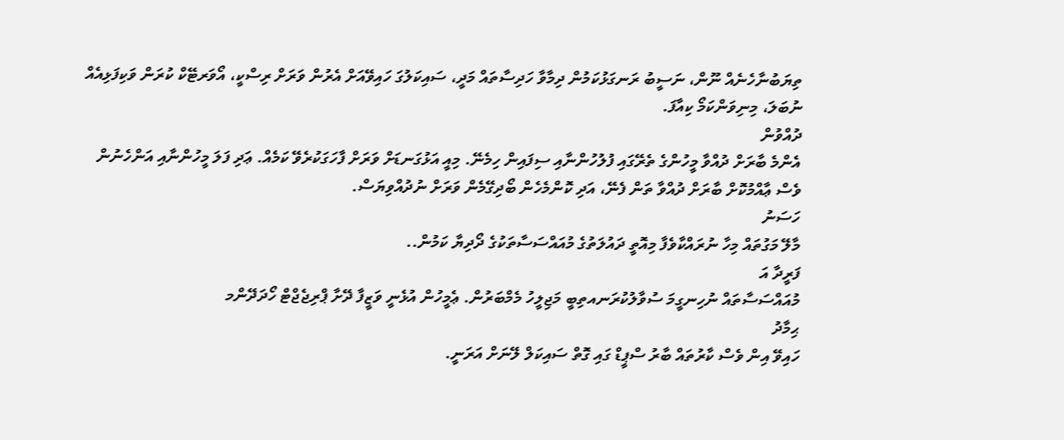ތިޔަބުނާހެނެއް ނޫން، ނަސީބު ރަނގަޅުކަމުން ދިމާވާ ހަދިސާތައް މަދީ، ސައިކަލުގަ ހައިވޭއަށް އެރުން ވަރަށް ރިސްކީ، އޯވަރޓޭކް ކުރަން ވަކިފަޅިއެއް ނުބަލަ، މިނިވަންކަމޯ ކިއާފަ.
ދުއްވުން
އެންމެ ބާރަށް ދުއްވާ މީހުންގެ ތެރޭގައި ފުލުހުންނާއި ސިފައިން ހިމެނޭ. މިއީ އަޅުގަނޑަށް ވަރަށް ފާހަގަކުރެވޭ ކަމެއް. ޢަދި ފަލަ މީހުންނާއި އަންހެނުން ވެސް ޢާއްމުކޮށް ބާރަށް ދުއްވާ ތަން ފެނޭ، އަދި ކޮންމެހެން ބޯދިގޭމެން ވަރަށް ނުދުއްވިޔަސް.
ހަސަނު
މާލޭ މަގުތައް މިހާ ނުރައްކާވެފާ މިއޮތީ ދައުލަތުގެ މުއައްސަސާތަކުގެ ދޯދިޔާ ކަމުން..
ފަރީދާ އަ
މުއައްސަސާތައް ނުހިނގީމަ ސުވާލުކުރަނއތިބީ މަޖިލީހު މެމްބަރުން. ޢެމީހުން އުޅެނީ ވަޒީފާ ދޭށާ ޕްރިޖެޖްޓް ހޯދަދޭންމ
ޙިމާދު
ހައިވޭ އިން ވެސް ކާރުތައް ބާރު ސްޕީޑް ގައި ގޮތް ސައިކަލް ލޭނަށް އަރަނީ.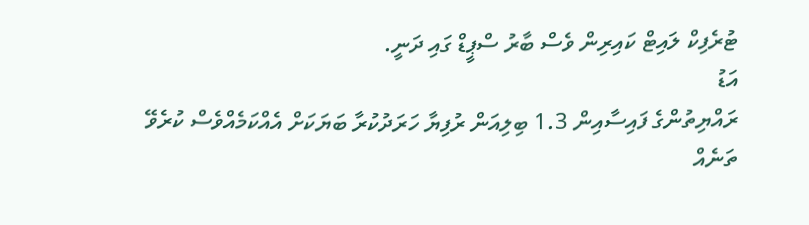ޓުރެފިކް ލައިޓް ކައިރިން ވެސް ބާރު ސްޕީޑް ގައި ދަނީ.
އަޑު
ރައްޔިތުންގެ ފައިސާއިން 1.3 ބިލިއަން ރުފިޔާ ހަރަދުކުރާ ބަޔަކަށް އެއްކަމެއްވެސް ކުރެވޭ ތަނެއް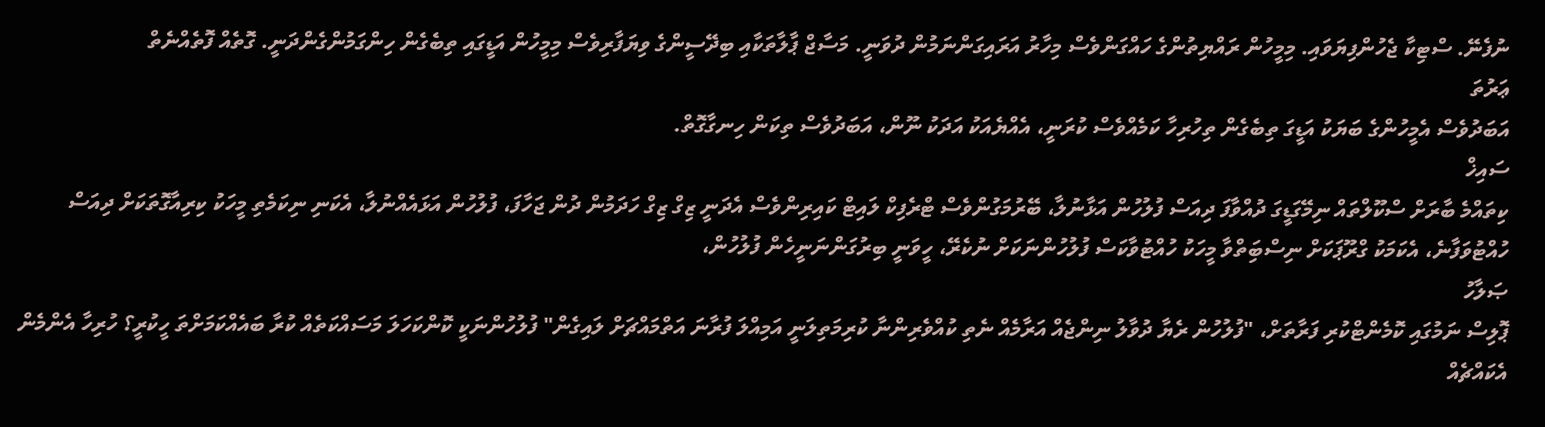ނުފެނޭ. ސްޓިކާ ޖެހުންފިޔަވައި. މިމީހުން ރައްޔިތުންގެ ހައްގަންވެސް މިހާރު އަރައިގަންނަމުން ދުވަނީ. މަސާޖް ޕާލާތަކާއި ބިދޭސީންގެ ވިޔަފާރިވެސް މިމީހުން އަޑީގައި ތިބެގެން ހިންގަމުންގެންދަނީ. ގޮތެއް ފޮތެއްނެތް
ޢަރުތަ
އަބަދުވެސް އެމީހުންގެ ބަޔަކު އަޑީގަ ތިބެގެން ތިހުރިހާ ކަމެއްވެސް ކުރަނީ، އެއްޔެއަކު އަދަކު ނޫން، އަބަދުވެސް ތިކަން ހިނގާގޮތް.
ސައިޚް
ކިތައްމެ ބާރަށް ސްކޫލްތައް ނިމޭގަޑީގަ ދުއްވާފަ ދިއަސް ފުލުހުން އަޅާނުލާ، ބޭރުމަގުންވެސް ޓްރެފިކް ލައިޓް ކައިރިންވެސް އެދަނީ ޒިގް ޒިގް ހަދަމުން ދުން ޖަހާފަ، ފުލުހުން އަޅައެއްނުލާ، އެކަނި ނިކަމެތި މީހަކު ކިރިއާގޮތަކަށް ދިއަސް ހުއްޓުވަފާނެ، އެކަމަކު ގްރޫޕަކަށް ނިސްބަިތްވާ މީހަކު ހުއްޓުވާކަސް ފުލުހުންނަކަށް ނުކެރޭ، ހީވަނީ ބިރުގަންނަނީހެން ފުލުހުން،
ޞަލާހު
ޕޮލިސް ނަމުގައި ކޮމެންޓްކުރި ފަރާތަށް، "ފުލުހުން ރެޔާ ދުވާލު ނިންޖެއް އަރާމެއް ނެތި ކުއްވެރިންނާ ކުރިމަތިލަނީ އަމިއްލަ ފުރާނަ އަތްމައްޗަށް ލައިގެން" ފުލުހުންނަކީ ކޮންކަހަލަ މަސައްކަތެއް ކުރާ ބައެއްކަމަށްތަ ހީކުރީ؟ ހުރިހާ އެންމެން އެކައްޗެއް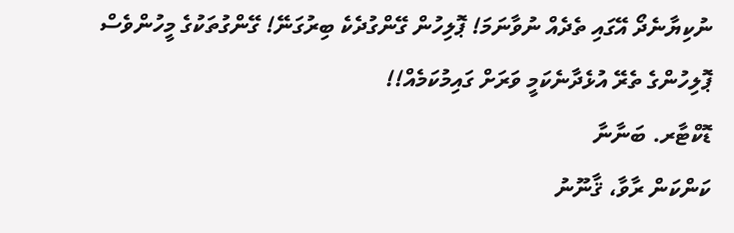ނުކިޔާނެދޯ އޭގައި ތެދެއް ނުވާނަމަ! ޕޮލިހުން ގޭންގުދެކެ ބިރުގަނޭ! ގޭންގުތަކުގެ މީހުންވެސް ޕޮލިހުންގެ ތެރޭ އުޅެދާނެކަމީ ވަރަށް ގައިމުކަމެއް!!
ޑޮކްޓާރ. ބަނާނާ
ކަންކަން ރާވާ، ޤާނޫނު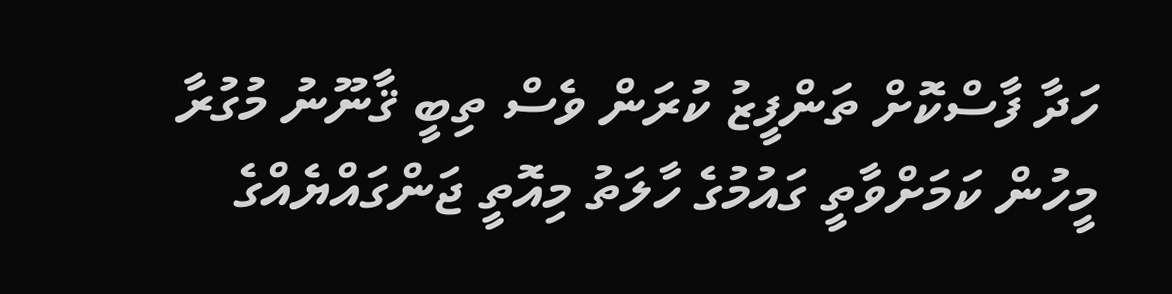ހަދާ ފާސްކޮށް ތަންފީޒު ކުރަން ވެސް ތިބީ ޤާނޫނު މުގުރާ މީހުން ކަމަށްވާތީ ގައުމުގެ ހާލަތު މިއޮތީ ޖަންގައްޔެއްގެ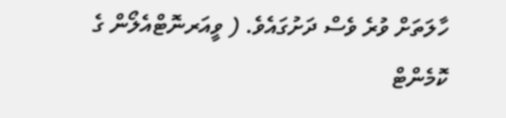ހާލަތަށް ވުރެ ވެސް ދަށުގައެވެ. ( ވީއަރނޮޓްއެލޯން ގެ ކޮމެންޓް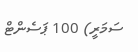ސަމަރީ) 100 ޕަސެންޓް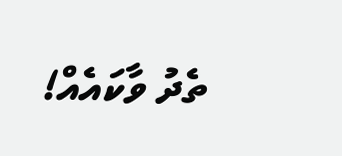ތެދު ވާކައެއް!